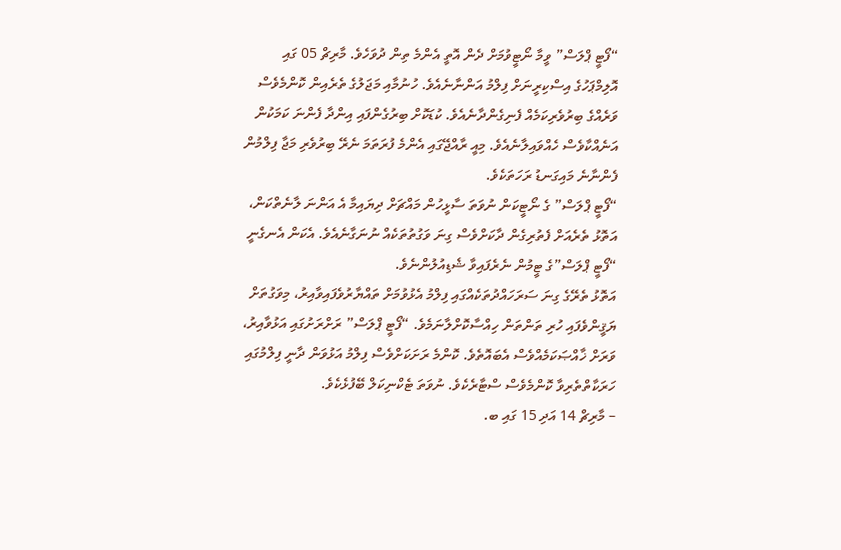“ފޯޓީ ޕްލަސް” ވީމާ ނޯޓީވުމަށް ދެން އޮތީ އެންމެ ތިން ދުވަހެވެ. މާރިޗް 05 ގައި އޮލިމްޕަހުގެ އިސްކިރީނަށް ފިލްމު އަންނާނެއެވެ. ހުނުމާއި މަޖަލުގެ ތެރެއިން ކޮންމެވެސް ވަރެއްގެ ބިރުވެރިކަމެއް ފެނިގެންދާނެއެވެ. ކުޑަކޮށް ބިރުގެންފައި އިންދާ ފެންނަ ކަމަކުން އަނެއްކާވެސް ހެއްވައިލާނެއެވެ. މިއީ ރާއްޖޭގައި އެންމެ ފުރަތަމަ ނެރޭ ބިރުވެރި މަޖާ ފިލްމުން ފެންނާނެ މައިގަނޑު ރަހަތަކެވެ.
“ފޯޓީ ޕްލަސް” ގެ ނޯޓީކަން ނުވަތަ ސާޅީހުން މައްޗަށް ދިޔައިމާ އެ އަންނަ ލާނެތްކަން، އަތޮޅު ތެރެއަށް ފެތުރިގެން ދާކަށްވެސް ގިނަ ވަގުތުތަކެއް ނުނަގާނެއެވެ. އެކަން އެނގެނީ “ފޯޓީ ޕްލަސް”ގެ ޓީމުން ނެރެފައިވާ ޝެޑިއުލުންނެވެ.
އަތޮޅު ތެރޭގެ ގިނަ ސަރަހައްދުތަކެއްގައި ފިލްމު އެޅުވުމަށް ތައްޔާރުވެފައިވާއިރު، މިވަގުތަށް ޔަޤީންވެފައި ހުރި ތަންތަން ހިއްސާކޮށްލާނަމެވެ. “ފޯޓީ ޕްލަސް” ރަށްރަށުގައި އަޅުވާއިރު، ވަރަށް ޚާއްޞަކަމެއްވެސް އެބައޮތެވެ. ކޮންމެ ރަށަކަށްވެސް ފިލްމު އަޅުވަން ދާނީ ފިލްމުގައި ހަރަކާތްތެރިވާ ކޮންމެވެސް ސްޓާރެކެވެ. ނުވަތަ ޓެކްނިކަލް ބޭފުޅެކެވެ.
– މާރިޗް 14 އަދި 15 ގައި ބ.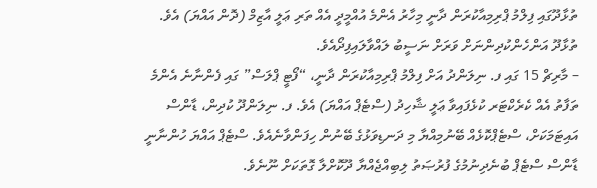ތުޅާދޫގައި ފިލްމު ޕްރިމިއާކުރަން ދާނީ މިހާރު އެންމެ އުއްމީދީ އެއް ތަރި ޢަލީ އާޒިމް (ދޮން އައްޔަ) އެވެ. ތުޅާދޫ އަންހެންކުދިންނަށް ވަރަށް ނަސީބު ލައްވާލައިފިދޯއެވެ.
– މާރިޗް 15 ގައި ފ. ނިލަންދު އަށް ފިލްމު ޕްރިމިއާކުރަން ދާނީ، “ފޯޓީ ޕްލަސް” ގައި ފެންނާނެ އެންމެ ތަފާތު އެއް ކެރެކްޓަރ ކުޅެފައިވާ ޢަލީ ޝާހިދު (ސްޓެޕް އައްޔަ) އެވެ. ފ. ނިލަންދޫ ކުދިން، ޑާންސް އައިޓަމަކަށް، ސްޓެޕްކޮޅެއް ބޭނުމިއްޔާ މި ދަނޑިވަޅުގެ ބޭނުން ހިފަންވާނެއެވެ. ސްޓެޕް އައްޔަ ހުންނާނީ ޑާންސް ސްޓެޕް ބުނެދިނުމުގެ ފުރުޞަތު ލިބިއްޖެއްޔާ ދޫކޮށްލާ ގޮތަކަށް ނޫނެވެ.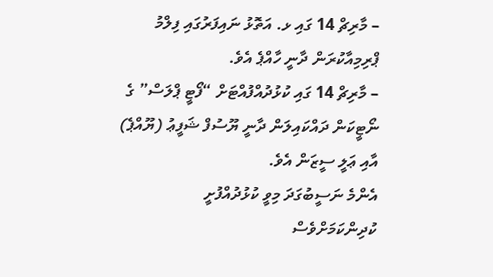– މާރިޗް 14 ގައި ޅ. އަތޮޅު ނައިފަރުގައި ފިލްމު ޕްރިމިއާކުރަން ދާނީ ހާއްޕެ އެވެ.
– މާރިޗް 14 ގައި ކުޅުދުއްފުއްޓަށް “ފޯޓީ ޕްލަސް” ގެ ނޯޓީކަން ދައްކައިލަން ދާނީ ޔޫސުފް ޝަފީޢު (ޔޫއްޕެ) އާއި ޢަލީ ސީޒަން އެވެ.
އެންމެ ނަސީބުގަދަ މިވީ ކުޅުދުއްފުށީ ކުދިންކަމަށްވެސް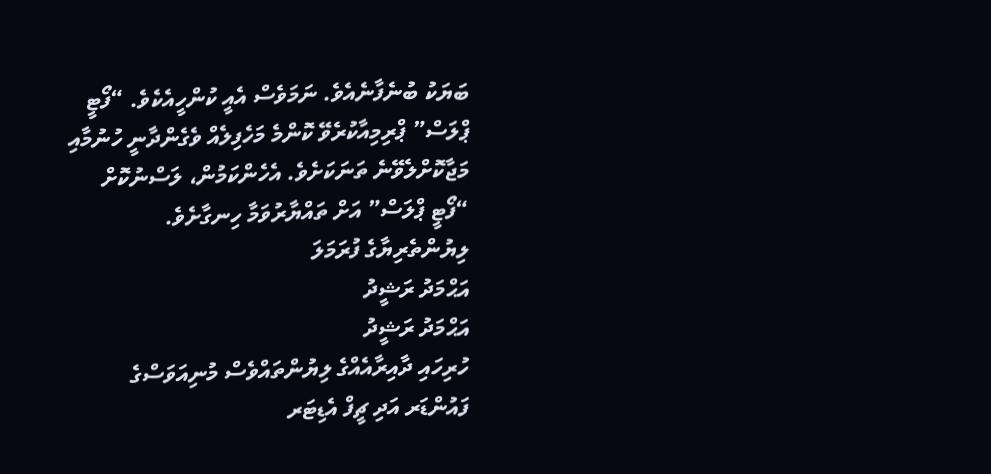ބަޔަކު ބުނެފާނެއެވެ. ނަމަވެސް އެއީ ކުންހީއެކެވެ. “ފޯޓީ ޕްލަސް” ޕްރިމިއާކުރެވޭ ކޮންމެ މަހެފިލެއް ވެގެންދާނީ ހުނުމާއި މަޖާކޮށްލެވޭނެ ތަނަކަށެވެ. އެހެންކަމުން، ލަސްނުކޮށް “ފޯޓީ ޕްލަސް” އަށް ތައްޔާރުވަމާ ހިނގާށެވެ.
ލިޔުންތެރިޔާގެ ފުރަމަލަ
އަޙްމަދު ރަޝީދު
އަޙްމަދު ރަޝީދު
ހުރިހައި ދާއިރާއެއްގެ ލިޔުންތައްވެސް މުނިއަވަސްގެ ފައުންޑަރ އަދި ޗީފް އެޑިޓަރ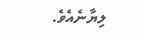ލިޔާނެއެވެ.